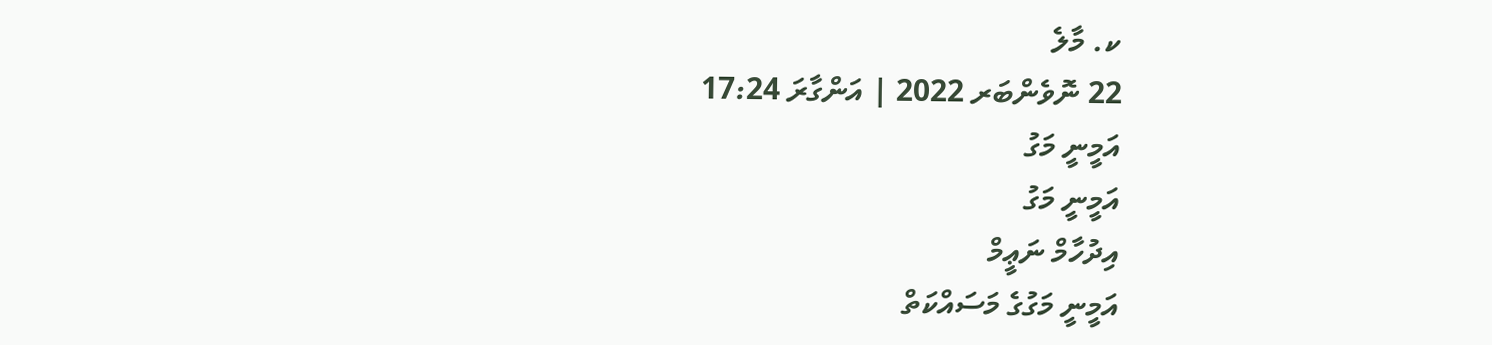ކ. މާލެ
22 ނޮވެންބަރ 2022 | އަންގާރަ 17:24
އަމީނީ މަގު
އަމީނީ މަގު
އިދުހާމް ނަޢީމް
އަމީނީ މަގުގެ މަސައްކަތް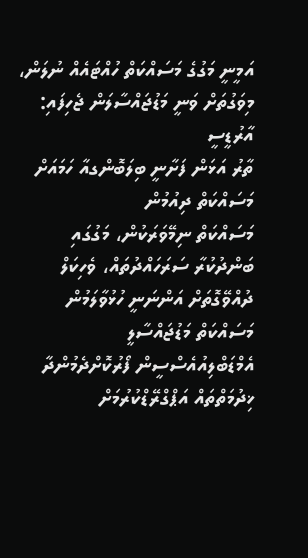އަމީނީ މަގުގެ މަސައްކަތް ހުއްޓައެއް ނުލަން، މިވަގުތަށް ވަނީ މަޑުޖައްސާލަން ޖެހިފައި: އާރުޑީސީ
ތާރު އަޅަން ފަށާނީ ބިލަބޮންގއާ ހަމައަށް މަސައްކަތް ދިއުމުން
މަސައްކަތް ނިމޭވަރަކުން، މަގުގައި ބަންދުކުރާ ސަރަހައްދުތައް، ވެހިކަލް ދުއްވޭގޮތަށް އަންނަނީ ހުޅުވާލަމުން
މަސައްކަތް މަޑުޖައްސާލީ އެމްޑަބްލިއުއެސްސީން ފޯރުކޮށްދެމުންދާ ޚިދުމަތްތައް އަޕްގްރޭޑްކުރުމަށް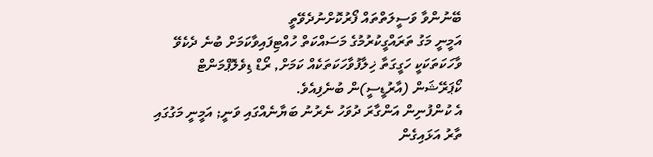ބޭނުންވާ ވަސީލަތްތައް ފޯރުކޮށްނުދެވޭތީ
އަމީނީ މަގު ތަރައްގީކުރުމުގެ މަސައްކަތް ހުއްޓިފައިވާކަމަށް ބުނެ ދެކެވޭ ވާހަކަތަކަކީ ހަގީގަތާ ޚިލާފުވާހަކަތަކެއް ކަމަށް, ރޯޑް ޑިވެލޮޕްމަންޓް ކޯޕަރޭޝަން (އާރުޑީސީ)ން ބުނެފިއެވެ.
އެ ކުންފުނިން އަންގާރަ ދުވަހު ނެރުނު ބަޔާނެއްގައި ވަނީ; އަމީނީ މަގުގައި ތާރު އަޅައިގެން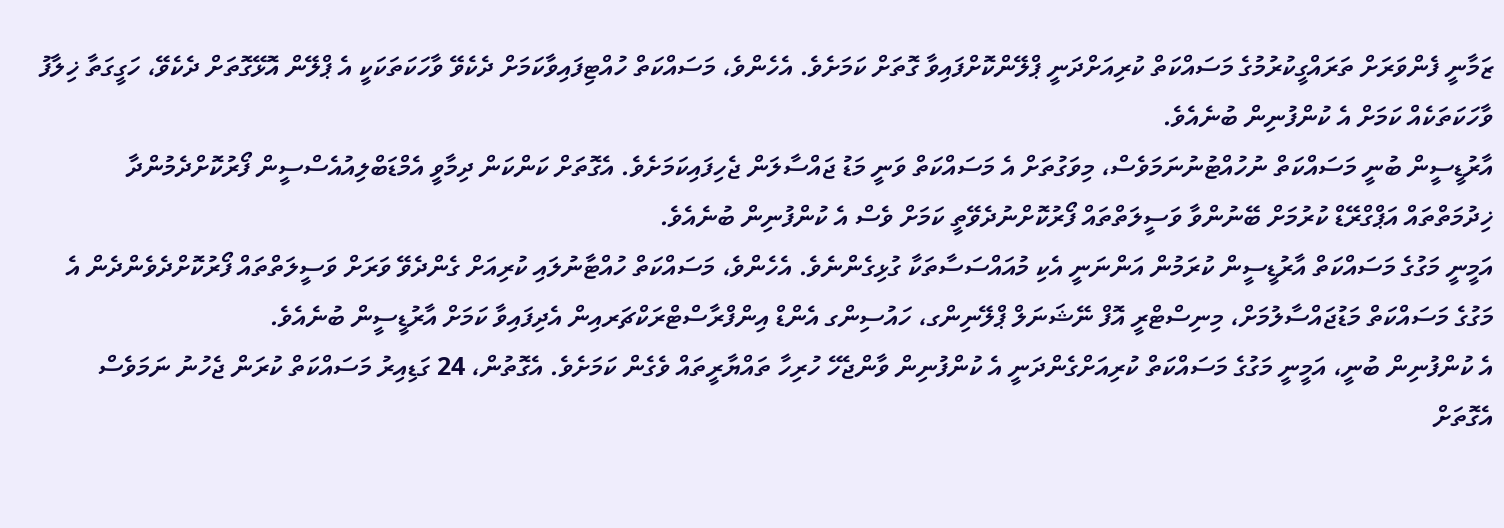ޒަމާނީ ފެންވަރަށް ތަރައްގީކުރުމުގެ މަސައްކަތް ކުރިއަށްދަނީ ޕްލޭންކޮށްފައިވާ ގޮތަށް ކަމަށެވެ. އެހެންވެ، މަސައްކަތް ހުއްޓިފައިވާކަމަށް ދެކެވޭ ވާހަކަތަކަކީ އެ ޕްލޭން އޮޅޭގޮތަށް ދެކެވޭ، ހަގީގަތާ ޚިލާފު ވާހަކަތަކެއް ކަމަށް އެ ކުންފުނިން ބުނެއެވެ.
އާރުޑީސީން ބުނީ މަސައްކަތް ނުހުއްޓުނުނަމަވެސް، މިވަގުތަށް އެ މަސައްކަތް ވަނީ މަޑު ޖައްސާލަން ޖެހިފައިކަމަށެވެ. އެގޮތަށް ކަންކަން ދިމާވީ އެމްޑަބްލިއުއެސްސީން ފޯރުކޮށްދެމުންދާ ޚިދުމަތްތައް އަޕްގްރޭޑް ކުރުމަށް ބޭނުންވާ ވަސީލަތްތައް ފޯރުކޮށްނުދެވޭތީ ކަމަށް ވެސް އެ ކުންފުނިން ބުނެއެވެ.
އަމީނީ މަގުގެ މަސައްކަތް އާރުޑީސީން ކުރަމުން އަންނަނީ އެކި މުއައްސަސާތަކާ ގުޅިގެންނެވެ. އެހެންވެ، މަސައްކަތް ހުއްޓާނުލައި ކުރިއަށް ގެންދެވޭ ވަރަށް ވަސީލަތްތައް ފޯރުކޮށްދެވެންދެން އެ މަގުގެ މަސައްކަތް މަޑުޖައްސާލުމަށް، މިނިސްޓްރީ އޮފް ނޭޝަނަލް ޕްލޭނިންގ، ހައުސިންގ އެންޑް އިންފްރާސްޓްރަކްޗަރއިން އެދިފައިވާ ކަމަށް އާރުޑީސީން ބުނެއެވެ.
އެ ކުންފުނިން ބުނީ، އަމީނީ މަގުގެ މަސައްކަތް ކުރިއަށްގެންދަނީ އެ ކުންފުނިން ވާންޖެހޭ ހުރިހާ ތައްޔާރީތައް ވެގެން ކަމަށެވެ. އެގޮތުން، 24 ގަޑިއިރު މަސައްކަތް ކުރަން ޖެހުނު ނަމަވެސް އެގޮތަށް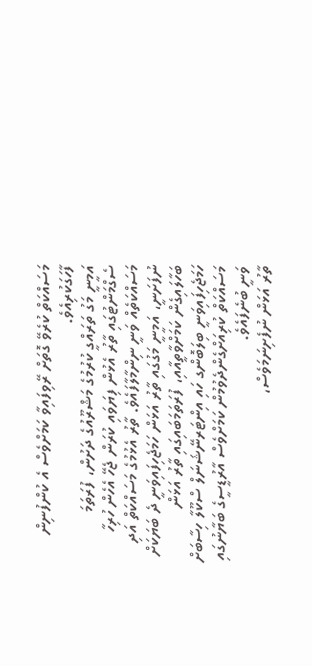މަސައްކަތް ކުރެވޭ ގޮތަށް ރޭވިފައިވާ ކަމަށްވެސް އެ ކުންފުނިން ފާހަގަކުރިއެވެ.
އަމީނީ މަގު ތަރައްގީ ކުރުމުގެ މަޝްރޫއުގެ ދަށުން، ފުރަތަމަ ސެގްމަންޓުގައި ތާރު އެޅުން ފިޔަވައި ކުރަން ޖެހޭ އެހެން ހުރިހާ މަސައްކަތެއް ވަނީ ނިންމާލާފައެވެ. ތާރު އެޅުމުގެ މަސައްކަތް އަދި ނުފަށަނީ، އަމީނީ މަގުގައި ތާރު އަޅަން ހަމަޖެހިފައިވަނީ ދެ ބަޔަކަށް ބަހާލައިގެން ކަމަށްވާތީއާއި، ފުރަތަމަބައިގައި ތާރު އަޅަން ހަމަޖެހިފައިވަނީ ބިލަބޮންގ ހައި އިންޓަރނޭޝަނަލް ސްކޫލާ ހިސާބަށް މަސައްކަތް ކުރިއަށްގެންދެވުމުން ކަމަށްވެސް އާރުޑީސީގެ ބަޔާނުގައި ވަނީ ބުނެފައެވެ.
ތާރު އަޅަން ނުފެށިނަމަވެސް،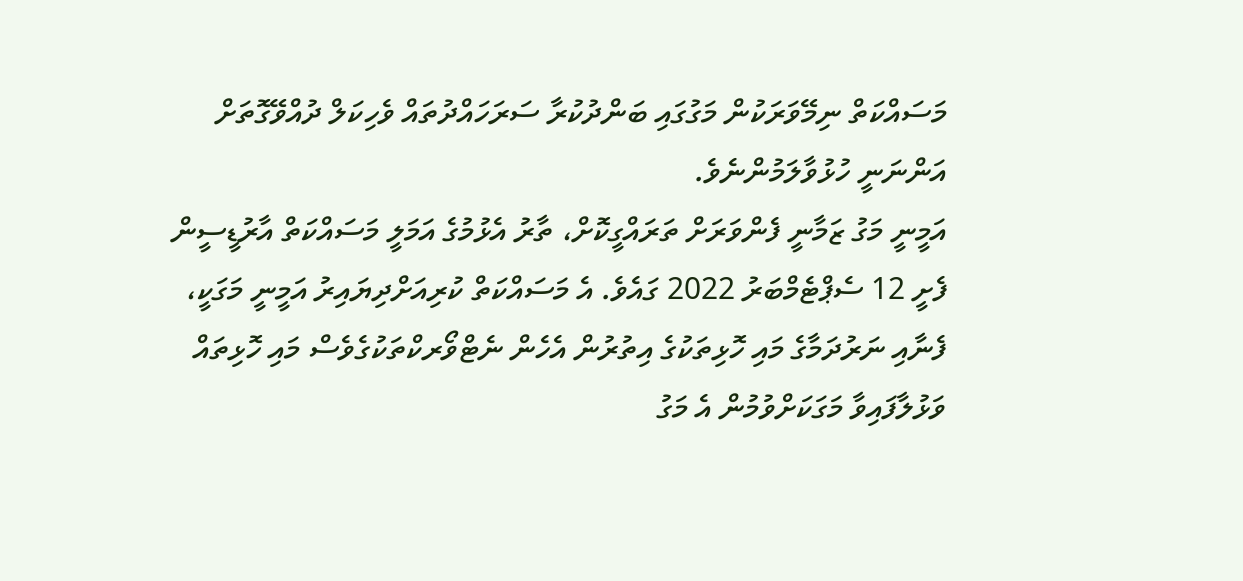މަސައްކަތް ނިމޭވަރަކުން މަގުގައި ބަންދުކުރާ ސަރަހައްދުތައް ވެހިކަލް ދުއްވޭގޮތަށް އަންނަނީ ހުޅުވާލަމުންނެވެ.
އަމީނީ މަގު ޒަމާނީ ފެންވަރަށް ތަރައްގީކޮށް، ތާރު އެޅުމުގެ އަމަލީ މަސައްކަތް އާރުޑީސީން ފެށީ 12 ސެޕްޓެމްބަރު 2022 ގައެވެ. އެ މަސައްކަތް ކުރިއަށްދިޔައިރު އަމީނީ މަގަކީ، ފެނާއި ނަރުދަމާގެ މައި ހޮޅިތަކުގެ އިތުރުން އެހެން ނެޓްވޯރކްތަކުގެވެސް މައި ހޮޅިތައް ވަޅުލާފައިވާ މަގަކަށްވުމުން އެ މަގު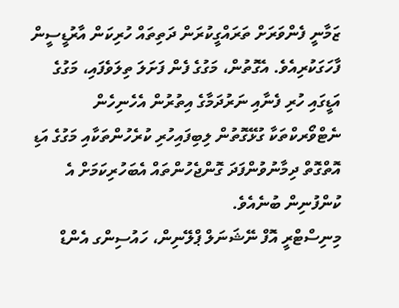ޒަމާނީ ފެންވަރަށް ތަރައްގީކުރަން ދަތިތައް ހުރިކަން އާރުޑީސީން ފާހަގަކުރިއެވެ. އެގޮތުން، މަގުގެ ފެން ފަށަލަ ތިލަވެފައި، މަގުގެ އަޑީގައި ހުރި ފެނާއި ނަރުދަމާގެ އިތުރުން އެހެނިހެން ނެޓްވޯރކްތަކާ ގުޅޭގޮތުން ލިބިފައިހުރި ކުރެހުންތަކާއި މަގުގެ އަޑި އޮތްގޮތް ދިމާނުވުންފަދަ ގޮންޖެހުންތައް އެބަހުރިކަމަށް އެ ކުންފުނިން ބުނެއެވެ.
މިނިސްޓްރީ އޮފް ނޭޝަނަލް ޕްލޭނިން، ހައުސިންގ އެންޑް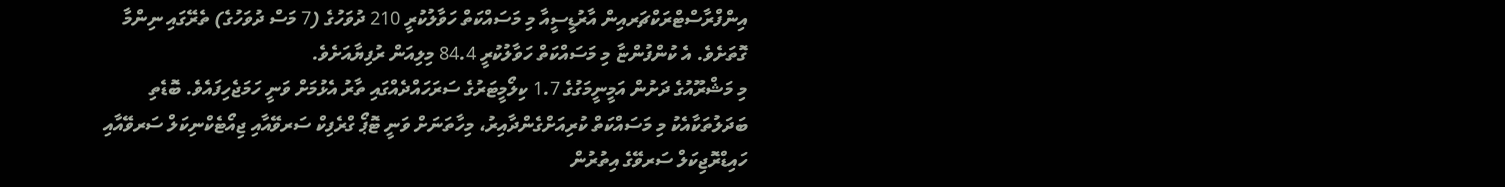އިންފްރާސްޓްރަކްޗަރއިން އާރުޑީސީއާ މި މަސައްކަތް ހަވާލުކުރީ 210 ދުވަހުގެ (7 މަސް ދުވަހުގެ) ތެރޭގައި ނިންމާ ގޮތަށެވެ. އެ ކުންފުންޏާ މި މަސައްކަތް ހަވާލުކުރީ 84.4 މިލިއަން ރުފިޔާއަށެވެ.
މި މަޝްރޫއުގެ ދަށުން އަމީނީމަގުގެ 1.7 ކިލޯމީޓަރުގެ ސަރަހައްދެއްގައި ތާރު އެޅުމަށް ވަނީ ހަމަޖެހިފައެވެ. ބޮޑެތި ބަދަލުތަކާއެކު މި މަސައްކަތް ކުރިއަށްގެންދާއިރު، މިހާތަނަށް ވަނީ ޓޮޕޯ ގްރެފިކް ސަރވޭއާއި ޖިއޯޓެކްނިކަލް ސަރވޭއާއި ހައިޑްރޮޖިކަލް ސަރވޭގެ އިތުރުން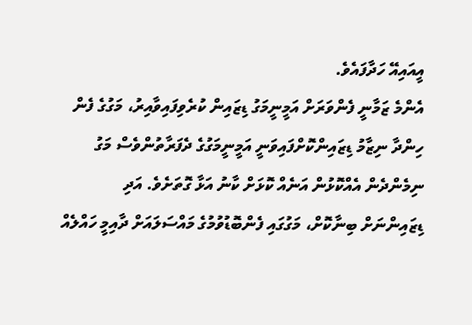އީއައިއޭ ހަދާފައެވެ.
އެންމެ ޒަމާނީ ފެންވަރަށް އަމީނީމަގު ޑިޒައިން ކުރެވިފައިވާއިރު، މަގުގެ ފެން ހިންދާ ނިޒާމު ޑިޒައިންކޮށްފައިވަނީ އަމީނީމަގުގެ ދެފަރާތުންވެސް މަގު ނިމެންދެން އެއްކޮޅުން އަނެއް ކޮޅަށް ކާނު އަޅާ ގޮތަށެވެ. އަދި ޑިޒައިންނަށް ބިނާކޮށް، މަގުގައި ފެންބޮޑުވުމުގެ މައްސަލައަށް ދާއިމީ ހައްލެއް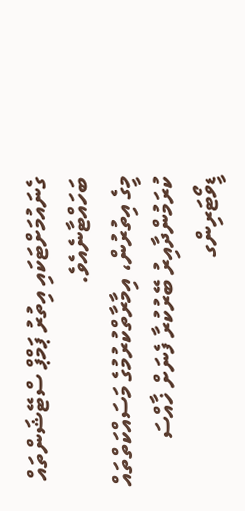ގެނައުމަށްޓަކައި އިތުރު ޕަމްޕް ސްޓޭޝަންތައް ބަހައްޓާނެއެވެ.
މީގެ އިތުރުން، އިމާރާތްކުރުމުގެ މަސައްކަތްތައް ކުރަމުންދާއިރު ބޭރުކުރާ ފެނަށް ޚާއްސަ ޑީވޯޓަރިންގ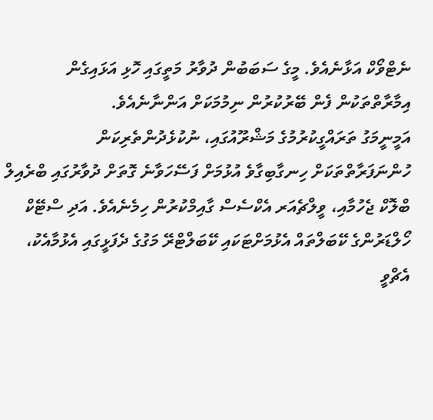ނެޓްވޯކް އަޅާނެއެވެ. މީގެ ސަބަބުން ދުވާރު މަތީގައި ހޮޅި އަޅައިގެން އިމާރާތްތަކުން ފެން ބޭރުކުރުން ނިމުމަކަށް އަންނާނެއެވެ.
އަމީނީމަގު ތަރައްގީކުރުމުގެ މަޝްރޫއުގައި، ނުކުޅެދުންތެރިކަން ހުންނަފަރާތްތަކަށް ހިނގާބިގާވެ އުޅުމަށް ފަސޭހަވާނެ ގޮތަށް ދުވާރުގައި ބްރެއިލް ބްލޮކް ޖެހުމާއި، ވީލްޗެއަރ އެކްސެސް ގާއިމްކުރުން ހިމެނެއެވެ. އަދި ސްޓޭކް ހޯލްޑަރުންގެ ކޭބަލްތައް އެޅުމަށްޓަކައި ކޭބަލްޓްރޭ މަގުގެ ދެފަޅީގައި އެޅުމާއެކު، އެޗްވީ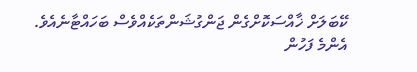ކޭބަލަށް ޚާއްސަކޮށްގެން ޖަންގުޝަންތަކެއްވެސް ބަހައްޓާނެއެވެ.
އެންމެ ފަހުން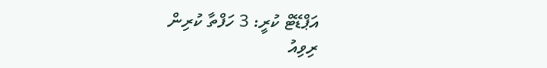އަޕްޑޭޓް ކުރީ: 3 ހަފްތާ ކުރިން
ރިވިއު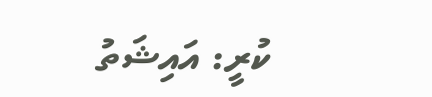ކުރީ: އައިޝަތު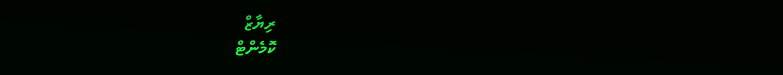ރިޔާޒް
ކޮމެންޓް